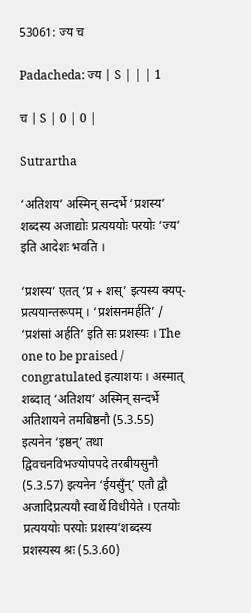53061: ज्य च

Padacheda: ज्य | S | | | 1

च | S | 0 | 0 |

Sutrartha

‘अतिशय’ अस्मिन् सन्दर्भे ‘प्रशस्य’ शब्दस्य अजाद्योः प्रत्यययोः परयोः ‘ज्य’ इति आदेशः भवति ।

‘प्रशस्य’ एतत् ‘प्र + शस्’ इत्यस्य क्यप्-प्रत्ययान्तरूपम् । ‘प्रशंसनमर्हति’ / ‘प्रशंसां अर्हति’ इति सः प्रशस्यः । The one to be praised / congratulated इत्याशयः । अस्मात् शब्दात् ‘अतिशय’ अस्मिन् सन्दर्भे अतिशायने तमबिष्ठनौ (5.3.55) इत्यनेन ‘इष्ठन्’ तथा द्विवचनविभज्योपपदे तरबीयसुनौ (5.3.57) इत्यनेन ‘ईयसुँन्’ एतौ द्वौ अजादिप्रत्ययौ स्वार्थे विधीयेते । एतयोः प्रत्यययोः परयोः प्रशस्य’शब्दस्य प्रशस्यस्य श्रः (5.3.60)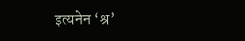इत्यनेन ‘श्र’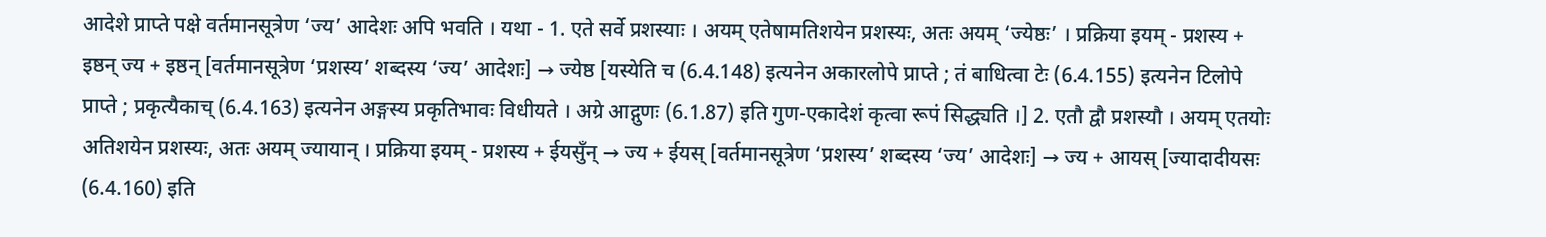आदेशे प्राप्ते पक्षे वर्तमानसूत्रेण ‘ज्य’ आदेशः अपि भवति । यथा - 1. एते सर्वे प्रशस्याः । अयम् एतेषामतिशयेन प्रशस्यः, अतः अयम् ‘ज्येष्ठः’ । प्रक्रिया इयम् - प्रशस्य + इष्ठन् ज्य + इष्ठन् [वर्तमानसूत्रेण ‘प्रशस्य’ शब्दस्य ‘ज्य’ आदेशः] → ज्येष्ठ [यस्येति च (6.4.148) इत्यनेन अकारलोपे प्राप्ते ; तं बाधित्वा टेः (6.4.155) इत्यनेन टिलोपे प्राप्ते ; प्रकृत्यैकाच् (6.4.163) इत्यनेन अङ्गस्य प्रकृतिभावः विधीयते । अग्रे आद्गुणः (6.1.87) इति गुण-एकादेशं कृत्वा रूपं सिद्ध्यति ।] 2. एतौ द्वौ प्रशस्यौ । अयम् एतयोः अतिशयेन प्रशस्यः, अतः अयम् ज्यायान् । प्रक्रिया इयम् - प्रशस्य + ईयसुँन् → ज्य + ईयस् [वर्तमानसूत्रेण ‘प्रशस्य’ शब्दस्य ‘ज्य’ आदेशः] → ज्य + आयस् [ज्यादादीयसः (6.4.160) इति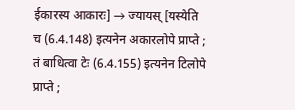ईकारस्य आकारः] → ज्यायस् [यस्येति च (6.4.148) इत्यनेन अकारलोपे प्राप्ते ; तं बाधित्वा टेः (6.4.155) इत्यनेन टिलोपे प्राप्ते ;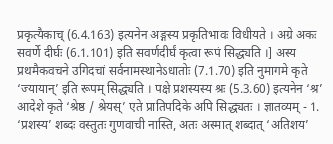प्रकृत्यैकाच् (6.4.163) इत्यनेन अङ्गस्य प्रकृतिभावः विधीयते । अग्रे अकः सवर्णे दीर्घः (6.1.101) इति सवर्णदीर्घं कृत्वा रूपं सिद्ध्यति ।] अस्य प्रथमैकवचने उगिदचां सर्वनामस्थानेऽधातोः (7.1.70) इति नुमागमे कृते ‘ज्यायान्’ इति रूपम् सिद्ध्यति । पक्षे प्रशस्यस्य श्रः (5.3.60) इत्यनेन ‘श्र’ आदेशे कृते ‘श्रेष्ठ / श्रेयस्’ एते प्रातिपदिके अपि सिद्ध्यतः । ज्ञातव्यम् - 1. ‘प्रशस्य’ शब्दः वस्तुतः गुणवाची नास्ति, अतः अस्मात् शब्दात् ‘अतिशय’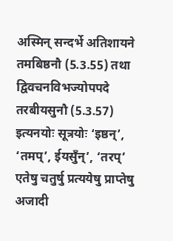अस्मिन् सन्दर्भे अतिशायने तमबिष्ठनौ (5.3.55) तथा द्विवचनविभज्योपपदे तरबीयसुनौ (5.3.57) इत्यनयोः सूत्रयोः ‘इष्ठन्’, ‘तमप्’, ईयसुँन्’, ‘तरप्’ एतेषु चतुर्षु प्रत्ययेषु प्राप्तेषु अजादी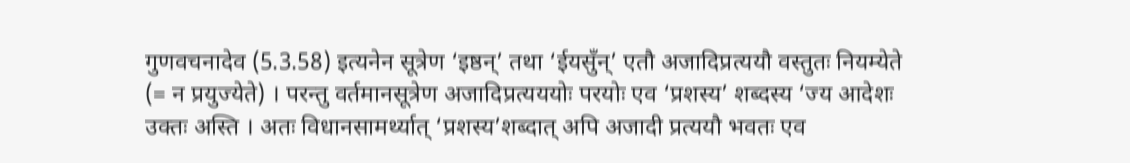गुणवचनादेव (5.3.58) इत्यनेन सूत्रेण ‘इष्ठन्’ तथा ‘ईयसुँन्’ एतौ अजादिप्रत्ययौ वस्तुतः नियम्येते (= न प्रयुज्येते) । परन्तु वर्तमानसूत्रेण अजादिप्रत्यययोः परयोः एव ‘प्रशस्य’ शब्दस्य ‘ज्य आदेशः उक्तः अस्ति । अतः विधानसामर्थ्यात् ‘प्रशस्य’शब्दात् अपि अजादी प्रत्ययौ भवतः एव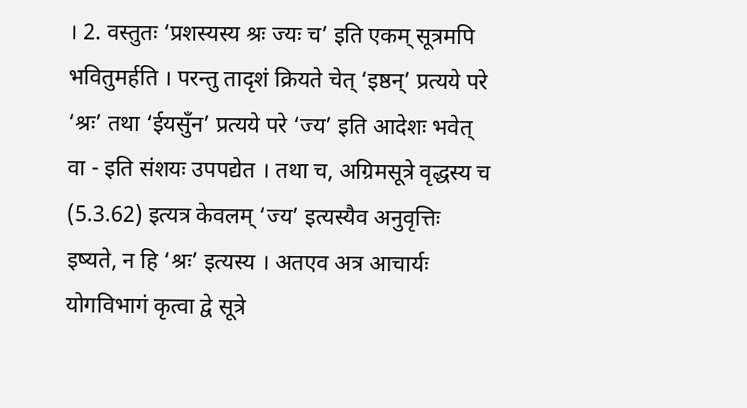। 2. वस्तुतः ‘प्रशस्यस्य श्रः ज्यः च’ इति एकम् सूत्रमपि भवितुमर्हति । परन्तु तादृशं क्रियते चेत् ‘इष्ठन्’ प्रत्यये परे ‘श्रः’ तथा ‘ईयसुँन’ प्रत्यये परे ‘ज्य’ इति आदेशः भवेत् वा - इति संशयः उपपद्येत । तथा च, अग्रिमसूत्रे वृद्धस्य च (5.3.62) इत्यत्र केवलम् ‘ज्य’ इत्यस्यैव अनुवृत्तिः इष्यते, न हि ‘श्रः’ इत्यस्य । अतएव अत्र आचार्यः योगविभागं कृत्वा द्वे सूत्रे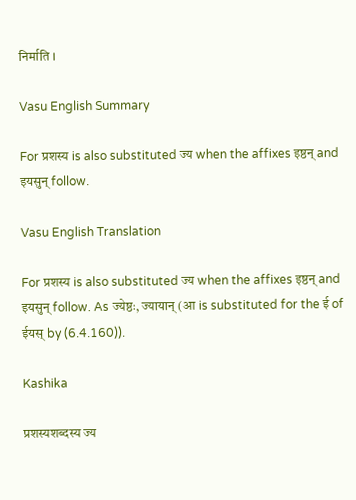निर्माति ।

Vasu English Summary

For प्रशस्य is also substituted ज्य when the affixes इष्ठन् and इयसुन् follow.

Vasu English Translation

For प्रशस्य is also substituted ज्य when the affixes इष्ठन् and इयसुन् follow. As ज्येष्ठः, ज्यायान् (आ is substituted for the ई of ईयस् by (6.4.160)).

Kashika

प्रशस्यशब्दस्य ज्य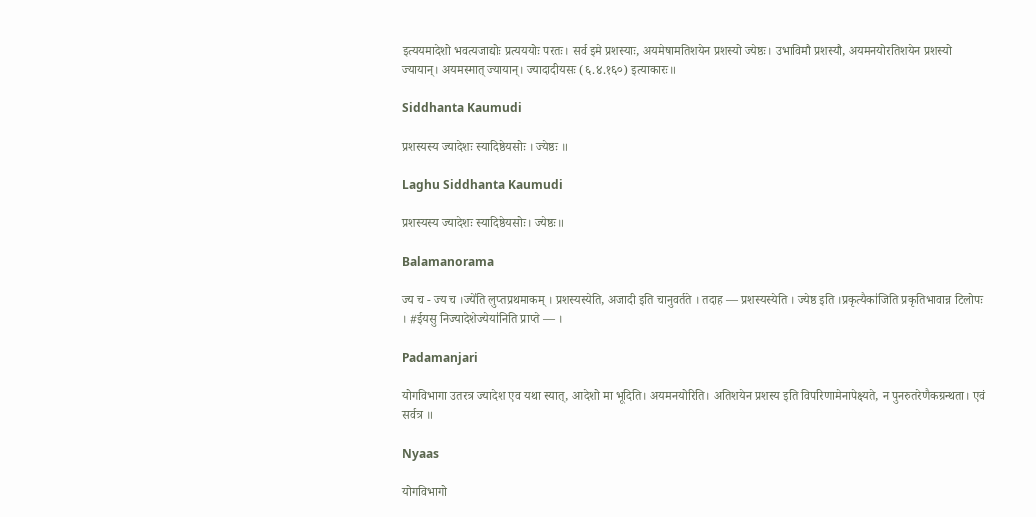इत्ययमादेशो भवत्यजाद्योः प्रत्यययोः परतः। सर्व इमे प्रशस्याः, अयमेषामतिशयेन प्रशस्यो ज्येष्ठः। उभाविमौ प्रशस्यौ, अयमनयोरतिशयेन प्रशस्यो ज्यायान्। अयमस्मात् ज्यायान्। ज्यादादीयसः (६.४.१६०) इत्याकारः॥

Siddhanta Kaumudi

प्रशस्यस्य ज्यादेशः स्यादिष्ठेयसोः । ज्येष्ठः ॥

Laghu Siddhanta Kaumudi

प्रशस्यस्य ज्यादेशः स्यादिष्ठेयसोः। ज्येष्ठः॥

Balamanorama

ज्य च - ज्य च ।ज्ये॑ति लुप्तप्रथमाकम् । प्रशस्यस्येति, अजादी इति चानुवर्तते । तदाह — प्रशस्यस्येति । ज्येष्ठ इति ।प्रकृत्यैका॑जिति प्रकृतिभावान्न टिलोपः । #ईयसु निज्यादेशेज्येया॑निति प्राप्ते — ।

Padamanjari

योगविभागा उतरत्र ज्यादेश एव यथा स्यात्, आदेशो मा भूदिति। अयमनयोरिति। अतिशयेन प्रशस्य इति विपरिणामेनापेक्ष्यते, न पुनरुतरेणैकग्रन्थता। एवं सर्वत्र ॥

Nyaas

योगविभागो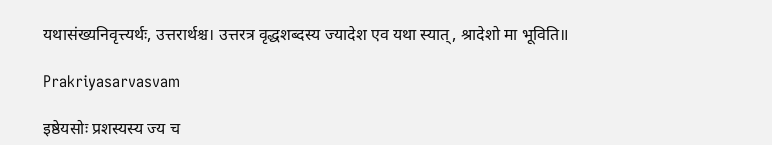यथासंख्यनिवृत्त्यर्थः, उत्तरार्थश्च। उत्तरत्र वृद्धशब्दस्य ज्यादेश एव यथा स्यात्, श्रादेशो मा भूविति॥

Prakriyasarvasvam

इष्ठेयसोः प्रशस्यस्य ज्य च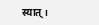स्यात् ।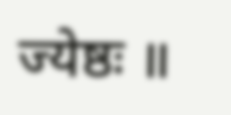ज्येष्ठः ॥